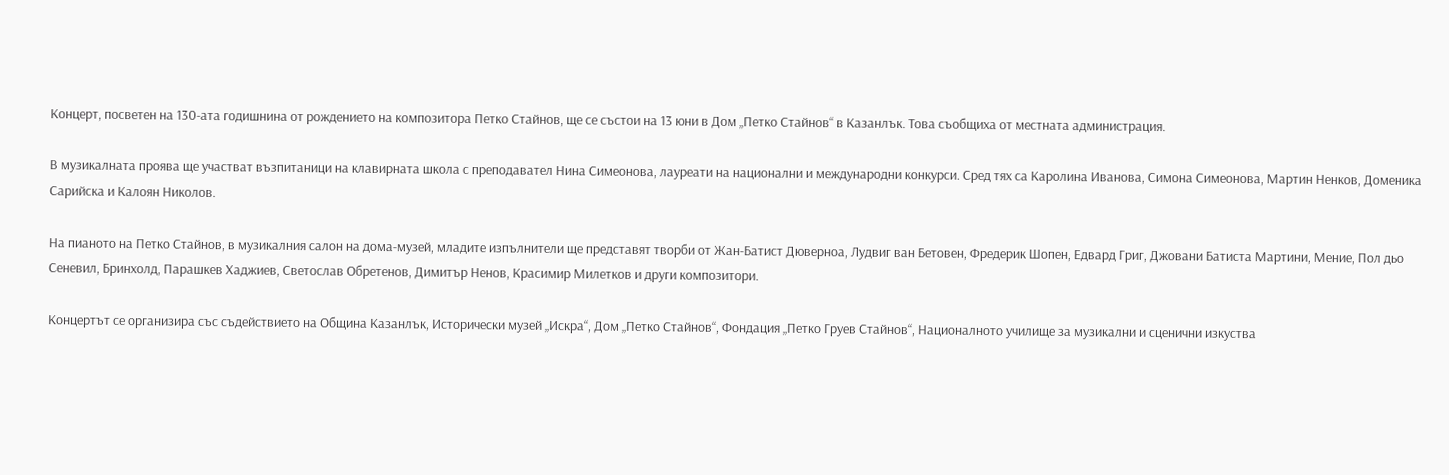Концерт, посветен на 130-ата годишнина от рождението на композитора Петко Стайнов, ще се състои на 13 юни в Дом „Петко Стайнов“ в Казанлък. Това съобщиха от местната администрация.

В музикалната проява ще участват възпитаници на клавирната школа с преподавател Нина Симеонова, лауреати на национални и международни конкурси. Сред тях са Каролина Иванова, Симона Симеонова, Мартин Ненков, Доменика Сарийска и Калоян Николов.

На пианото на Петко Стайнов, в музикалния салон на дома-музей, младите изпълнители ще представят творби от Жан-Батист Дюверноа, Лудвиг ван Бетовен, Фредерик Шопен, Едвард Григ, Джовани Батиста Мартини, Мение, Пол дьо Сеневил, Бринхолд, Парашкев Хаджиев, Светослав Обретенов, Димитър Ненов, Красимир Милетков и други композитори.

Концертът се организира със съдействието на Община Казанлък, Исторически музей „Искра“, Дом „Петко Стайнов“, Фондация „Петко Груев Стайнов“, Националното училище за музикални и сценични изкуства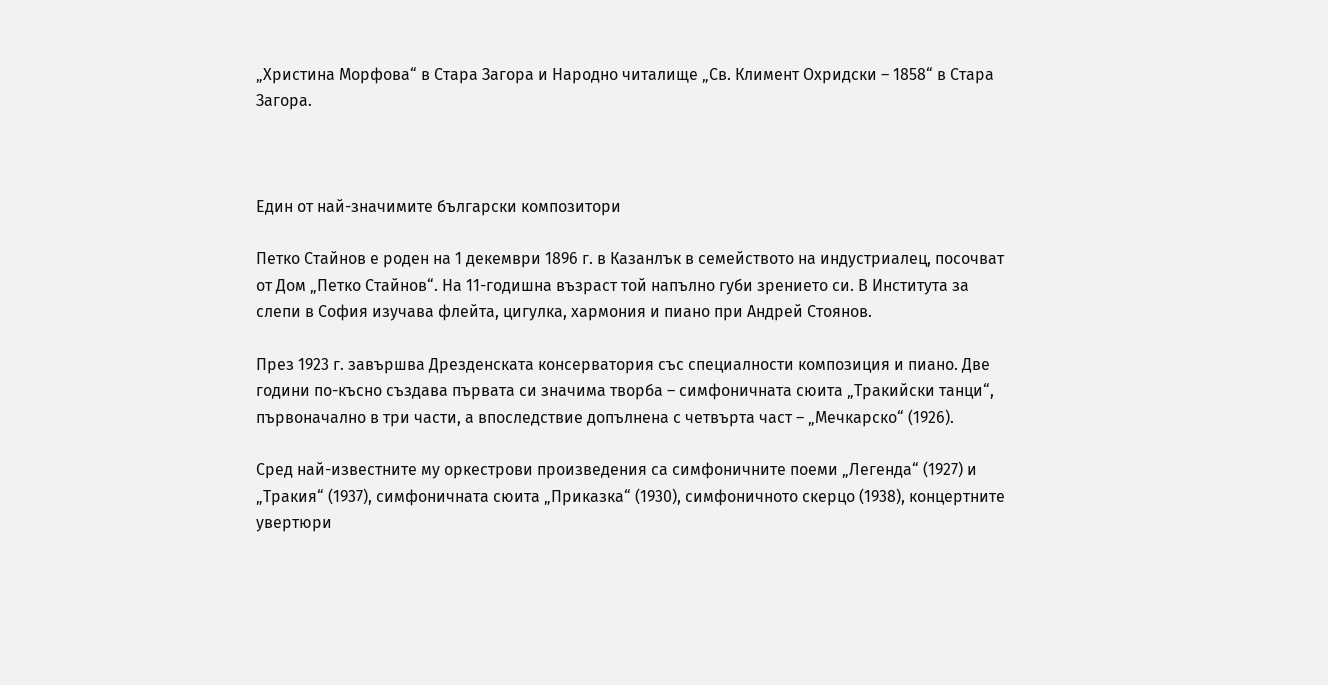„Христина Морфова“ в Стара Загора и Народно читалище „Св. Климент Охридски – 1858“ в Стара Загора.



Един от най-значимите български композитори

Петко Стайнов е роден на 1 декември 1896 г. в Казанлък в семейството на индустриалец, посочват от Дом „Петко Стайнов“. На 11-годишна възраст той напълно губи зрението си. В Института за слепи в София изучава флейта, цигулка, хармония и пиано при Андрей Стоянов.

През 1923 г. завършва Дрезденската консерватория със специалности композиция и пиано. Две години по-късно създава първата си значима творба – симфоничната сюита „Тракийски танци“, първоначално в три части, а впоследствие допълнена с четвърта част – „Мечкарско“ (1926).

Сред най-известните му оркестрови произведения са симфоничните поеми „Легенда“ (1927) и „Тракия“ (1937), симфоничната сюита „Приказка“ (1930), симфоничното скерцо (1938), концертните увертюри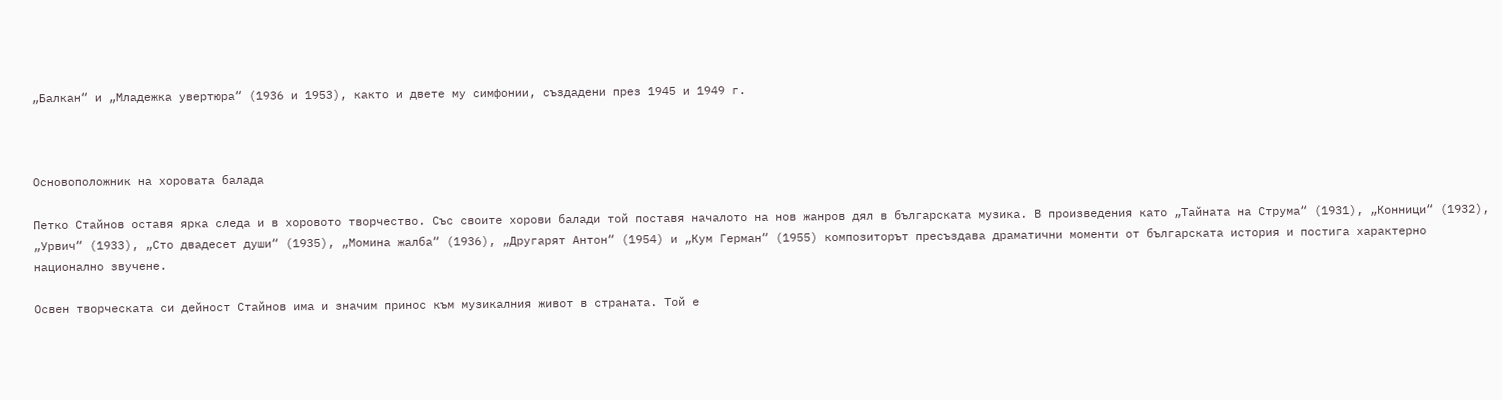„Балкан“ и „Младежка увертюра“ (1936 и 1953), както и двете му симфонии, създадени през 1945 и 1949 г.



Основоположник на хоровата балада

Петко Стайнов оставя ярка следа и в хоровото творчество. Със своите хорови балади той поставя началото на нов жанров дял в българската музика. В произведения като „Тайната на Струма“ (1931), „Конници“ (1932), „Урвич“ (1933), „Сто двадесет души“ (1935), „Момина жалба“ (1936), „Другарят Антон“ (1954) и „Кум Герман“ (1955) композиторът пресъздава драматични моменти от българската история и постига характерно национално звучене.

Освен творческата си дейност Стайнов има и значим принос към музикалния живот в страната. Той е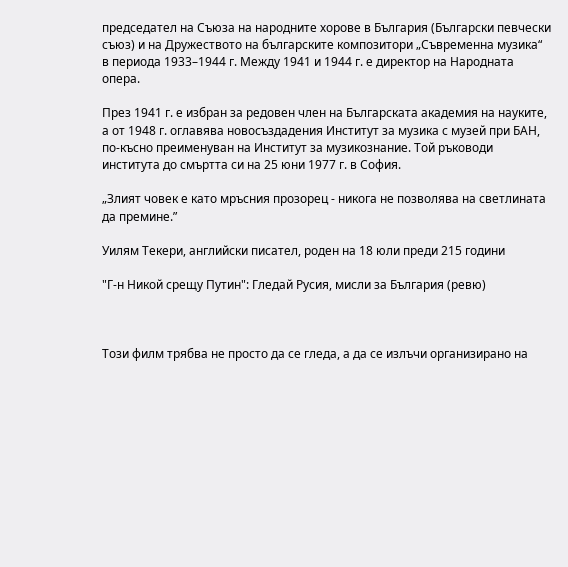председател на Съюза на народните хорове в България (Български певчески съюз) и на Дружеството на българските композитори „Съвременна музика“ в периода 1933–1944 г. Между 1941 и 1944 г. е директор на Народната опера.

През 1941 г. е избран за редовен член на Българската академия на науките, а от 1948 г. оглавява новосъздадения Институт за музика с музей при БАН, по-късно преименуван на Институт за музикознание. Той ръководи института до смъртта си на 25 юни 1977 г. в София.

„Злият човек е като мръсния прозорец - никога не позволява на светлината да премине.”

Уилям Текери, английски писател, роден на 18 юли преди 215 години

"Г-н Никой срещу Путин": Гледай Русия, мисли за България (ревю)



Този филм трябва не просто да се гледа, а да се излъчи организирано на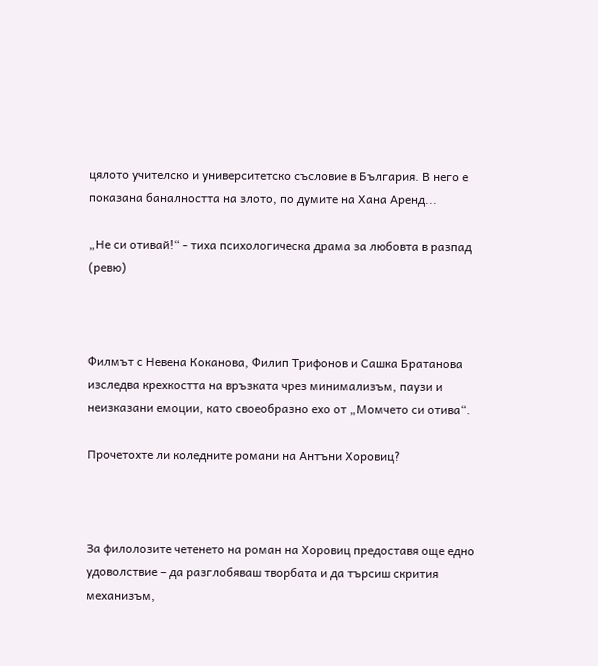цялото учителско и университетско съсловие в България. В него е показана баналността на злото, по думите на Хана Аренд...

„Не си отивай!“ - тиха психологическа драма за любовта в разпад (ревю)



Филмът с Невена Коканова, Филип Трифонов и Сашка Братанова изследва крехкостта на връзката чрез минимализъм, паузи и неизказани емоции, като своеобразно ехо от „Момчето си отива“.

Прочетохте ли коледните романи на Антъни Хоровиц?



За филолозите четенето на роман на Хоровиц предоставя още едно удоволствие – да разглобяваш творбата и да търсиш скрития механизъм,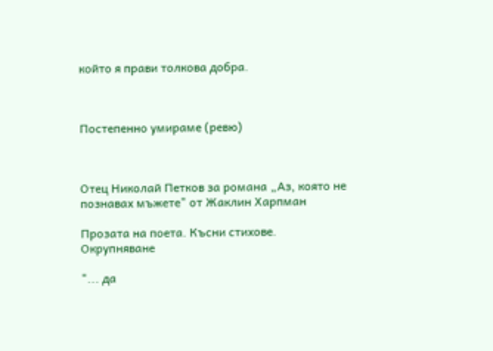който я прави толкова добра.



Постепенно умираме (ревю)



Отец Николай Петков за романа „Аз, която не познавах мъжете" от Жаклин Харпман

Прозата на поета. Късни стихове. Окрупняване

"... да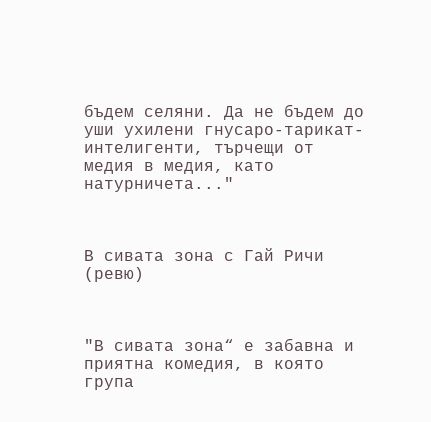бъдем селяни. Да не бъдем до уши ухилени гнусаро-тарикат-интелигенти, търчещи от медия в медия, като натурничета..."



В сивата зона с Гай Ричи (ревю)



"В сивата зона“ е забавна и приятна комедия, в която група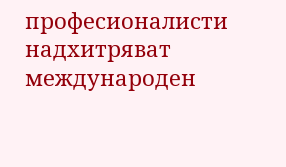професионалисти надхитряват международен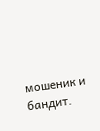мошеник и бандит.